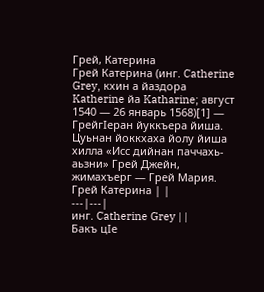Грей, Катерина
Грей Катерина (инг. Catherine Grey, кхин а йаздора Katherine йа Katharine; август 1540 — 26 январь 1568)[1] — ГрейгӀеран йуккъера йиша. Цуьнан йоккхаха йолу йиша хилла «Исс дийнан паччахь-аьзни» Грей Джейн, жимахъерг — Грей Мария.
Грей Катерина | |
---|---|
инг. Catherine Grey | |
Бакъ цӀе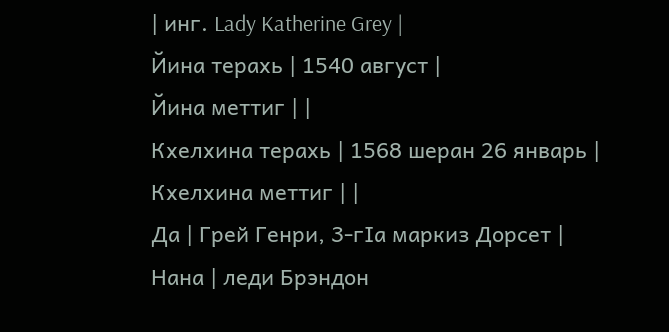| инг. Lady Katherine Grey |
Йина терахь | 1540 август |
Йина меттиг | |
Кхелхина терахь | 1568 шеран 26 январь |
Кхелхина меттиг | |
Да | Грей Генри, 3-гӀа маркиз Дорсет |
Нана | леди Брэндон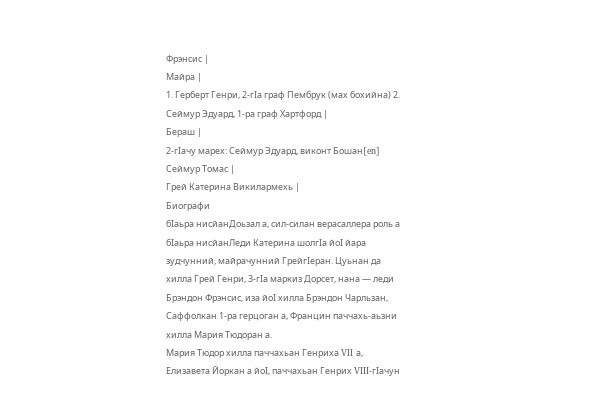Фрэнсис |
Майра |
1. Герберт Генри, 2-гӀа граф Пембрук (мах бохийна) 2. Сеймур Эдуард, 1-ра граф Хартфорд |
Бераш |
2-гӀачу марех: Сеймур Эдуард, виконт Бошан[en] Сеймур Томас |
Грей Катерина Викилармехь |
Биографи
бӀаьра нисйанДоьзал а, сил-силан верасаллера роль а
бӀаьра нисйанЛеди Катерина шолгӀа йоӀ йара зудчунний, майрачунний ГрейгӀеран. Цуьнан да хилла Грей Генри, 3-гӀа маркиз Дорсет, нана — леди Брэндон Фрэнсис, иза йоӀ хилла Брэндон Чарльзан, Саффолкан 1-ра герцоган а, Францин паччахь-аьзни хилла Мария Тюдоран а.
Мария Тюдор хилла паччахьан Генриха VII а, Елизавета Йоркан а йоӀ, паччахьан Генрих VIII-гӀачун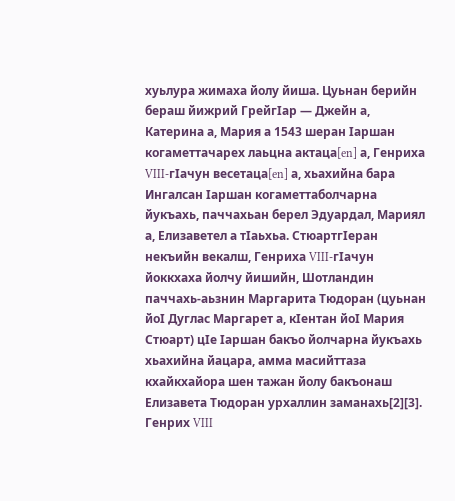хуьлура жимаха йолу йиша. Цуьнан берийн бераш йижрий ГрейгӀар — Джейн а, Катерина а, Мария а 1543 шеран Ӏаршан когаметтачарех лаьцна актаца[en] а, Генриха VIII-гӀачун весетаца[en] а, хьахийна бара Ингалсан Ӏаршан когаметтаболчарна йукъахь, паччахьан берел Эдуардал, Мариял а, Елизаветел а тӀаьхьа. СтюартгӀеран некъийн векалш, Генриха VIII-гӀачун йоккхаха йолчу йишийн, Шотландин паччахь-аьзнин Маргарита Тюдоран (цуьнан йоӀ Дуглас Маргарет а, кӀентан йоӀ Мария Стюарт) цӀе Ӏаршан бакъо йолчарна йукъахь хьахийна йацара, амма масийттаза кхайкхайора шен тажан йолу бакъонаш Елизавета Тюдоран урхаллин заманахь[2][3].
Генрих VIII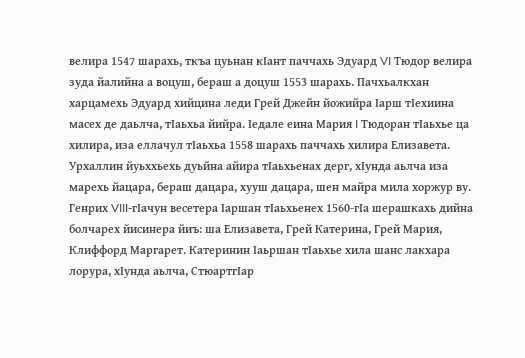велира 1547 шарахь, ткъа цуьнан кӀант паччахь Эдуард VI Тюдор велира зуда йалийна а воцуш, бераш а доцуш 1553 шарахь. Пачхьалкхан харцамехь Эдуард хийцина леди Грей Джейн йожийра Ӏарш тӀехиина масех де даьлча, тӀаьхьа йийра. Ӏедале еина Мария I Тюдоран тӀаьхье ца хилира, иза еллачул тӀаьхьа 1558 шарахь паччахь хилира Елизавета. Урхаллин йуьххьехь дуьйна айира тӀаьхьенах дерг, хӀунда аьлча иза марехь йацара, бераш дацара, хууш дацара, шен майра мила хоржур ву. Генрих VIII-гӀачун весетера Ӏаршан тӀаьхьенех 1560-гӀа шерашкахь дийна болчарех йисинера йиъ: ша Елизавета, Грей Катерина, Грей Мария, Клиффорд Маргарет. Катеринин Ӏаьршан тӀаьхье хила шанс лакхара лорура, хӀунда аьлча, СтюартгӀар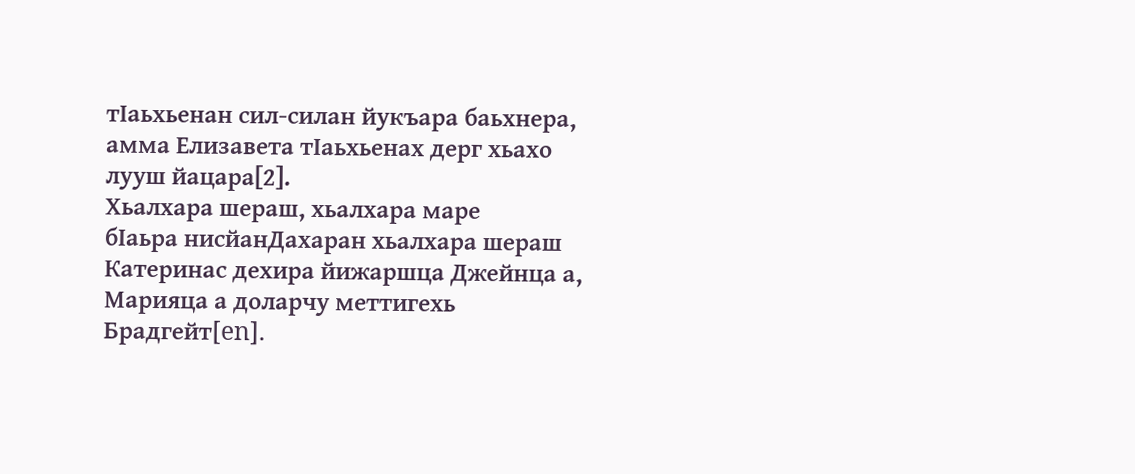тӀаьхьенан сил-силан йукъара баьхнера, амма Елизавета тӀаьхьенах дерг хьахо лууш йацара[2].
Хьалхара шераш, хьалхара маре
бӀаьра нисйанДахаран хьалхара шераш Катеринас дехира йижаршца Джейнца а, Марияца а доларчу меттигехь Брадгейт[en].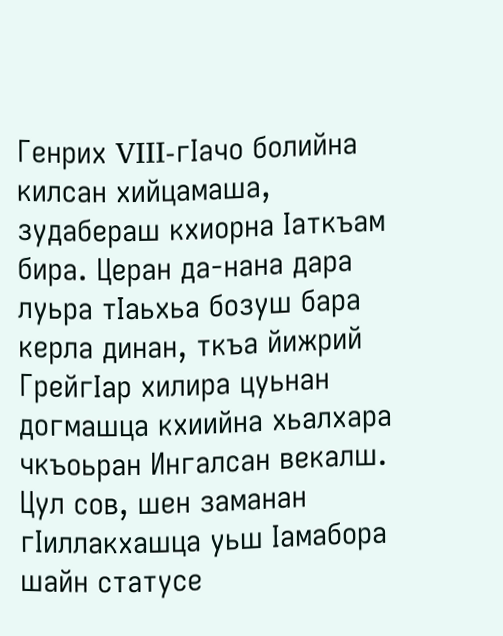Генрих VIII-гӀачо болийна килсан хийцамаша, зудабераш кхиорна Ӏаткъам бира. Церан да-нана дара луьра тӀаьхьа бозуш бара керла динан, ткъа йижрий ГрейгӀар хилира цуьнан догмашца кхиийна хьалхара чкъоьран Ингалсан векалш. Цул сов, шен заманан гӀиллакхашца уьш Ӏамабора шайн статусе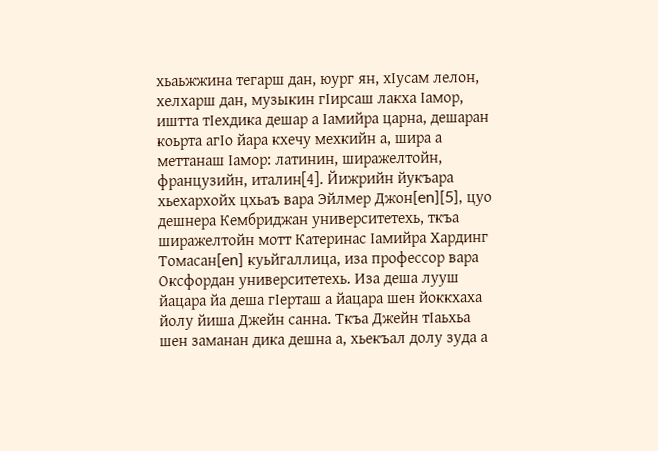хьаьжжина тегарш дан, юург ян, хӀусам лелон, хелхарш дан, музыкин гӀирсаш лакха Ӏамор, иштта тӀехдика дешар а Ӏамийра царна, дешаран коьрта агӀо йара кхечу мехкийн а, шира а меттанаш Ӏамор: латинин, ширажелтойн, французийн, италин[4]. Йижрийн йукъара хьехархойх цхьаъ вара Эйлмер Джон[en][5], цуо дешнера Кембриджан университетехь, ткъа ширажелтойн мотт Катеринас Ӏамийра Хардинг Томасан[en] куьйгаллица, иза профессор вара Оксфордан университетехь. Иза деша лууш йацара йа деша гӀерташ а йацара шен йоккхаха йолу йиша Джейн санна. Ткъа Джейн тӀаьхьа шен заманан дика дешна а, хьекъал долу зуда а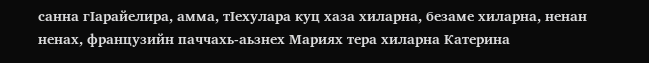санна гӀарайелира, амма, тӀехулара куц хаза хиларна, безаме хиларна, ненан ненах, французийн паччахь-аьзнех Мариях тера хиларна Катерина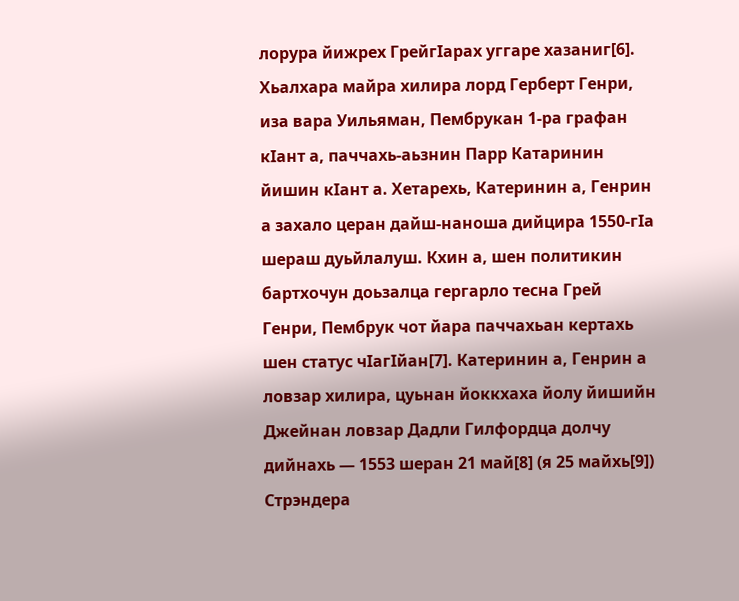лорура йижрех ГрейгӀарах уггаре хазаниг[6].
Хьалхара майра хилира лорд Герберт Генри, иза вара Уильяман, Пембрукан 1-ра графан кӀант а, паччахь-аьзнин Парр Катаринин йишин кӀант а. Хетарехь, Катеринин а, Генрин а захало церан дайш-наноша дийцира 1550-гӀа шераш дуьйлалуш. Кхин а, шен политикин бартхочун доьзалца гергарло тесна Грей Генри, Пембрук чот йара паччахьан кертахь шен статус чӀагӀйан[7]. Катеринин а, Генрин а ловзар хилира, цуьнан йоккхаха йолу йишийн Джейнан ловзар Дадли Гилфордца долчу дийнахь — 1553 шеран 21 май[8] (я 25 майхь[9]) Стрэндера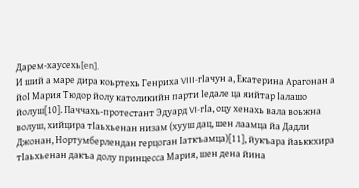Дарем-хаусехь[en].
И ший а маре дира коьртехь Генриха VIII-гӀачун а, Екатерина Арагонан а йоӀ Мария Тюдор йолу католикийн парти Ӏедале ца яийтар Ӏалашо йолуш[10]. Паччахь-протестант Эдуард VI-гӀа, оцу хенахь вала воьжна волуш, хийцира тӀаьхьенан низам (хууш дац, шен лаамца йа Дадли Джонан, Нортумберлендан герцоган Ӏаткъамца)[11], йукъара йаьккхира тӀаьхьенан дакъа долу принцесса Мария, шен дена йина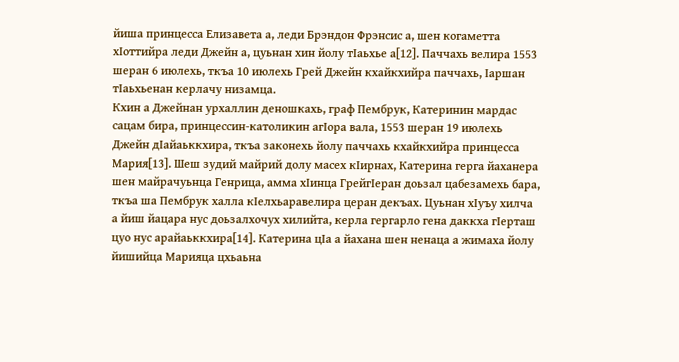йиша принцесса Елизавета а, леди Брэндон Фрэнсис а, шен когаметта хӀоттийра леди Джейн а, цуьнан хин йолу тӀаьхье а[12]. Паччахь велира 1553 шеран 6 июлехь, ткъа 10 июлехь Грей Джейн кхайкхийра паччахь, Ӏаршан тӀаьхьенан керлачу низамца.
Кхин а Джейнан урхаллин деношкахь, граф Пембрук, Катеринин мардас сацам бира, принцессин-католикин агӀора вала, 1553 шеран 19 июлехь Джейн дӀайаьккхира, ткъа законехь йолу паччахь кхайкхийра принцесса Мария[13]. Шеш зудий майрий долу масех кӀирнах, Катерина герга йаханера шен майрачуьнца Генрица, амма хӀинца ГрейгӀеран доьзал цабезамехь бара, ткъа ша Пембрук халла кӀелхьаравелира церан декъах. Цуьнан хӀуъу хилча а йиш йацара нус доьзалхочух хилийта, керла гергарло гена даккха гӀерташ цуо нус арайаьккхира[14]. Катерина цӀа а йахана шен ненаца а жимаха йолу йишийца Марияца цхьаьна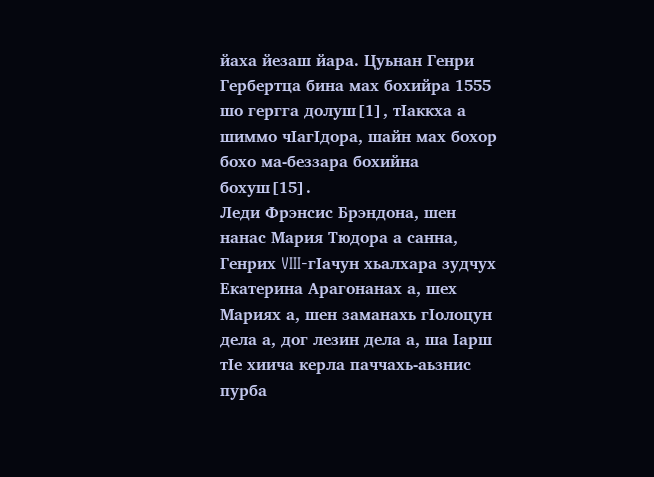йаха йезаш йара. Цуьнан Генри Гербертца бина мах бохийра 1555 шо гергга долуш[1], тӀаккха а шиммо чӀагӀдора, шайн мах бохор бохо ма-беззара бохийна бохуш[15].
Леди Фрэнсис Брэндона, шен нанас Мария Тюдора а санна, Генрих VIII-гӀачун хьалхара зудчух Екатерина Арагонанах а, шех Мариях а, шен заманахь гӀолоцун дела а, дог лезин дела а, ша Ӏарш тӀе хиича керла паччахь-аьзнис пурба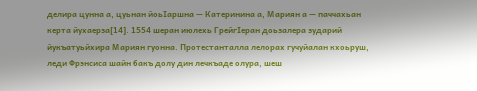делира цунна а, цуьнан йоьӀаршна — Катеринина а, Мариян а — паччахьан керта йухаерза[14]. 1554 шеран июлехь ГрейгӀеран доьзалера зударий йукъатуьйхира Мариян гуонна. Протестанталла лелорах гучуйалан кхоьруш, леди Фрэнсиса шайн бакъ долу дин лечкъаде олура, шеш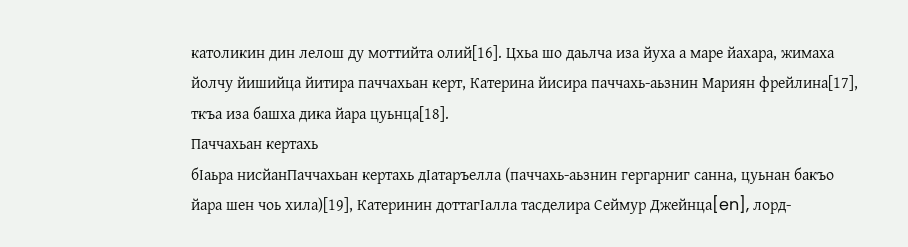католикин дин лелош ду моттийта олий[16]. Цхьа шо даьлча иза йуха а маре йахара, жимаха йолчу йишийца йитира паччахьан керт, Катерина йисира паччахь-аьзнин Мариян фрейлина[17], ткъа иза башха дика йара цуьнца[18].
Паччахьан кертахь
бӀаьра нисйанПаччахьан кертахь дӀатаръелла (паччахь-аьзнин гергарниг санна, цуьнан бакъо йара шен чоь хила)[19], Катеринин доттагӀалла тасделира Сеймур Джейнца[en], лорд-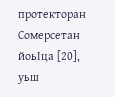протекторан Сомерсетан йоьӀца [20], уьш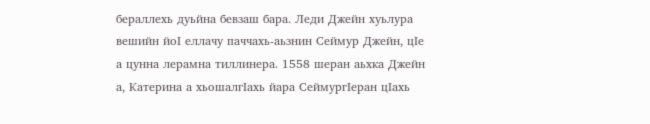бераллехь дуьйна бевзаш бара. Леди Джейн хуьлура вешийн йоӀ еллачу паччахь-аьзнин Сеймур Джейн, цӀе а цунна лерамна тиллинера. 1558 шеран аьхка Джейн а, Катерина а хьошалгӀахь йара СеймургӀеран цӀахь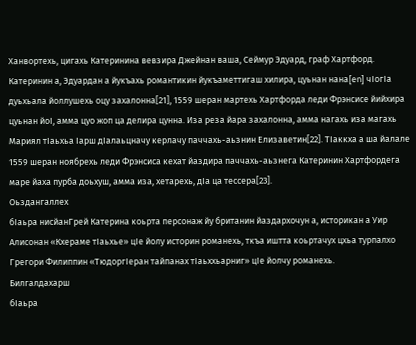Ханвортехь, цигахь Катеринина вевзира Джейнан ваша, Сеймур Эдуард, граф Хартфорд. Катеринин а, Эдуардан а йукъахь романтикин йукъаметтигаш хилира, цуьнан нана[en] чӀогӀа дуьхьала йоллушехь оцу захалонна[21], 1559 шеран мартехь Хартфорда леди Фрэнсисе йийхира цуьнан йоӀ, амма цуо жоп ца делира цунна. Иза реза йара захалонна, амма нагахь иза магахь Мариял тӀаьхьа Ӏарш дӀалаьцначу керлачу паччахь-аьзнин Елизаветин[22]. ТӀаккха а ша йалале 1559 шеран ноябрехь леди Фрэнсиса кехат йаздира паччахь-аьзнега Катеринин Хартфордега маре йаха пурба доьхуш, амма иза, хетарехь, дӀа ца тессера[23].
Оьздангаллех
бӀаьра нисйанГрей Катерина коьрта персонаж йу британин йаздархочун а, историкан а Уир Алисонан «Кхераме тӀаьхье» цӀе йолу историн романехь, ткъа иштта коьртачух цхьа турпалхо Грегори Филиппин «ТюдоргӀеран тайпанах тӀаьххьарниг» цӀе йолчу романехь.
Билгалдахарш
бӀаьра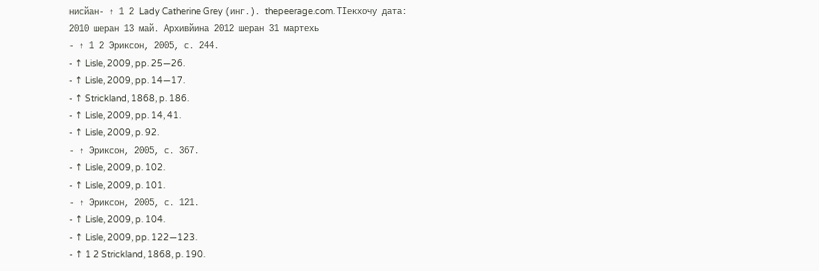нисйан- ↑ 1 2 Lady Catherine Grey (инг.). thepeerage.com. ТӀекхочу дата: 2010 шеран 13 май. Архивйина 2012 шеран 31 мартехь
- ↑ 1 2 Эриксон, 2005, с. 244.
- ↑ Lisle, 2009, pp. 25—26.
- ↑ Lisle, 2009, pp. 14—17.
- ↑ Strickland, 1868, p. 186.
- ↑ Lisle, 2009, pp. 14, 41.
- ↑ Lisle, 2009, p. 92.
- ↑ Эриксон, 2005, с. 367.
- ↑ Lisle, 2009, p. 102.
- ↑ Lisle, 2009, p. 101.
- ↑ Эриксон, 2005, с. 121.
- ↑ Lisle, 2009, p. 104.
- ↑ Lisle, 2009, pp. 122—123.
- ↑ 1 2 Strickland, 1868, p. 190.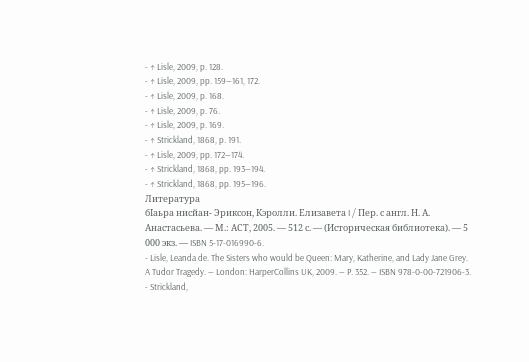- ↑ Lisle, 2009, p. 128.
- ↑ Lisle, 2009, pp. 159—161, 172.
- ↑ Lisle, 2009, p. 168.
- ↑ Lisle, 2009, p. 76.
- ↑ Lisle, 2009, p. 169.
- ↑ Strickland, 1868, p. 191.
- ↑ Lisle, 2009, pp. 172—174.
- ↑ Strickland, 1868, pp. 193—194.
- ↑ Strickland, 1868, pp. 195—196.
Литература
бӀаьра нисйан- Эриксон, Кэролли. Елизавета I / Пер. с англ. Н. А. Анастасьева. — М.: АСТ, 2005. — 512 с. — (Историческая библиотека). — 5 000 экз. — ISBN 5-17-016990-6.
- Lisle, Leanda de. The Sisters who would be Queen: Mary, Katherine, and Lady Jane Grey. A Tudor Tragedy. — London: HarperCollins UK, 2009. — P. 352. — ISBN 978-0-00-721906-3.
- Strickland,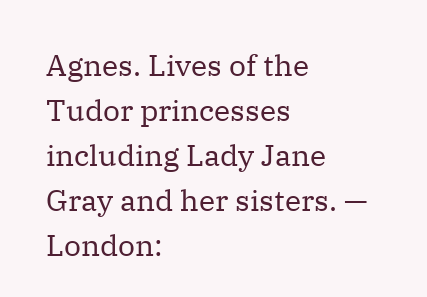Agnes. Lives of the Tudor princesses including Lady Jane Gray and her sisters. — London: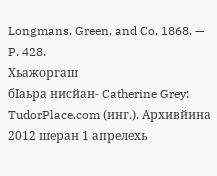Longmans, Green, and Co, 1868. — P. 428.
Хьажоргаш
бӀаьра нисйан- Catherine Grey: TudorPlace.com (инг.). Архивйина 2012 шеран 1 апрелехь